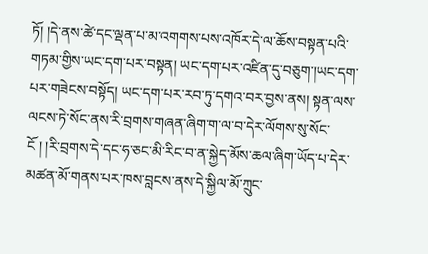ཏོ། །དེ་ནས་ཚེ་དང་ལྡན་པ་མ་འགགས་པས་འཁོར་དེ་ལ་ཆོས་བསྟན་པའི་གཏམ་གྱིས་ཡང་དག་པར་བསྟན། ཡང་དག་པར་འཛིན་དུ་བཅུག་།ཡང་དག་པར་གཟེངས་བསྟོད། ཡང་དག་པར་རབ་ཏུ་དགའ་བར་བྱས་ནས། སྟན་ལས་ལངས་ཏེ་སོང་ནས་རི་བྲགས་གཞན་ཞིག་ག་ལ་བ་དེར་ལོགས་སུ་སོང་ངོ ། །རི་བྲགས་དེ་དང་ཧ་ཅང་མི་རིང་བ་ན་སྐྱེད་མོས་ཆལ་ཞིག་ཡོད་པ་དེར་མཚན་མོ་གནས་པར་ཁས་བླངས་ནས་དེ་སྐྱིལ་མོ་ཀྲུང་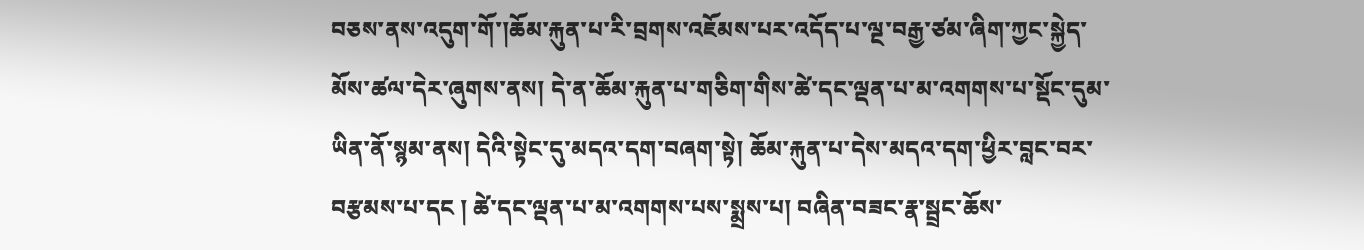བཅས་ནས་འདུག་གོ་།ཆོམ་རྐུན་པ་རི་བྲགས་འཇོམས་པར་འདོད་པ་ལྔ་བརྒྱ་ཙམ་ཞིག་ཀྱང་སྐྱེད་མོས་ཚལ་དེར་ཞུགས་ནས། དེ་ན་ཆོམ་རྐུན་པ་གཅིག་གིས་ཚེ་དང་ལྡན་པ་མ་འགགས་པ་སྡོང་དུམ་ཡིན་ནོ་སྙམ་ནས། དེའི་སྟེང་དུ་མདའ་དག་བཞག་སྟེ། ཆོམ་རྐུན་པ་དེས་མདའ་དག་ཕྱིར་བླང་བར་བརྩམས་པ་དང ། ཚེ་དང་ལྡན་པ་མ་འགགས་པས་སྨྲས་པ། བཞིན་བཟང་རྣ་སྦྲང་ཆོས་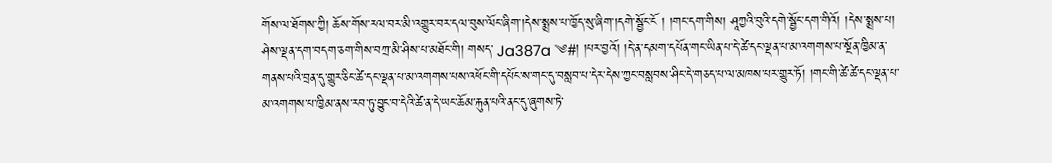གོས་ལ་ཐོགས་ཀྱི། ཆོས་གོས་རལ་བར་མི་འགྱུར་བར་དལ་བུས་ལོང་ཞིག་།དེས་སྨྲས་པ་ཁྱོད་སུ་ཞིག་།དགེ་སྦྱོང་ངོ ། །གང་དག་གིས། ཤཱཀྱའི་བུའི་དགེ་སྦྱོང་དག་གིའོ། །དེས་སྨྲས་པ། ཤེས་ལྡན་དག་བདག་ཅག་གིས་བཀྲ་མི་ཤིས་པ་མཐོང་གི། གསད་ Ja387a ༄#། །པར་བྱའོ། །དེ་ན་དམག་དཔོན་གང་ཡིན་པ་དེ་ཚེ་དང་ལྡན་པ་མ་འགགས་པ་སྔོན་ཁྱིམ་ན་གནས་པའི་བྲན་དུ་གྱུར་ཅིང་ཚེ་དང་ལྡན་པ་མ་འགགས་པས་འཕོང་གི་དཔོང་ས་གང་དུ་བསླབ་པ་དེར་དེས་ཀྱང་བསླབས་ཤིང་དེ་གཅད་པ་ལ་མཁས་པར་གྱུར་ཏོ། །གང་གི་ཚེ་ཚེ་དང་ལྡན་པ་མ་འགགས་པ་ཁྱིམ་ནས་རབ་ཏུ་བྱུང་བ་དེའི་ཚེ་ན་དེ་ཡང་ཆོམ་རྐུན་པའི་ནང་དུ་ཞུགས་ཏེ་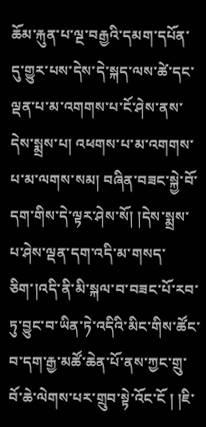ཆོམ་རྐུན་པ་ལྔ་བརྒྱའི་དམག་དཔོན་དུ་གྱུར་པས་དེས་དེ་སྐད་ལས་ཚེ་དང་ལྡན་པ་མ་འགགས་པ་ངོ་ཤེས་ནས་དེས་སྨྲས་པ། འཕགས་པ་མ་འགགས་པ་མ་ལགས་སམ། བཞིན་བཟང་སྐྱེ་བོ་དག་གིས་དེ་ལྟར་ཤེས་སོ། །དེས་སྨྲས་པ་ཤེས་ལྡན་དག་འདི་མ་གསད་ཅིག་།འདི་ནི་མི་སྐལ་བ་བཟང་པོ་རབ་ཏུ་བྱུང་བ་ཡིན་ཏེ་འདིའི་མིང་གིས་ཚོང་བ་དག་རྒྱ་མཚོ་ཆེན་པོ་ནས་ཀྱང་གྲུ་བོ་ཆེ་ལེགས་པར་གྲུབ་སྟེ་འོང་ངོ ། །ཇི་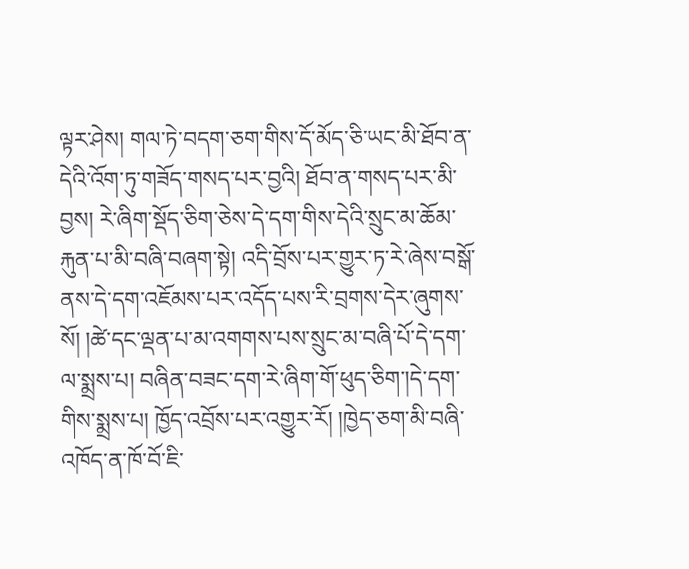ལྟར་ཤེས། གལ་ཏེ་བདག་ཅག་གིས་དོ་མོད་ཅི་ཡང་མི་ཐོབ་ན་དེའི་འོག་ཏུ་གཟོད་གསད་པར་བྱའི། ཐོབ་ན་གསད་པར་མི་བྱས། རེ་ཞིག་སྡོད་ཅིག་ཅེས་དེ་དག་གིས་དེའི་སྲུང་མ་ཆོམ་རྐུན་པ་མི་བཞི་བཞག་སྟེ། འདི་བྲོས་པར་གྱུར་ཏ་རེ་ཞེས་བསྒོ་ནས་དེ་དག་འཇོམས་པར་འདོད་པས་རི་བྲགས་དེར་ཞུགས་སོ། །ཚེ་དང་ལྡན་པ་མ་འགགས་པས་སྲུང་མ་བཞི་པོ་དེ་དག་ལ་སྨྲས་པ། བཞིན་བཟང་དག་རེ་ཞིག་གོ་ཕུད་ཅིག་།དེ་དག་གིས་སྨྲས་པ། ཁྱོད་འབྲོས་པར་འགྱུར་རོ། །ཁྱེད་ཅག་མི་བཞི་འཁོད་ན་ཁོ་བོ་ཇི་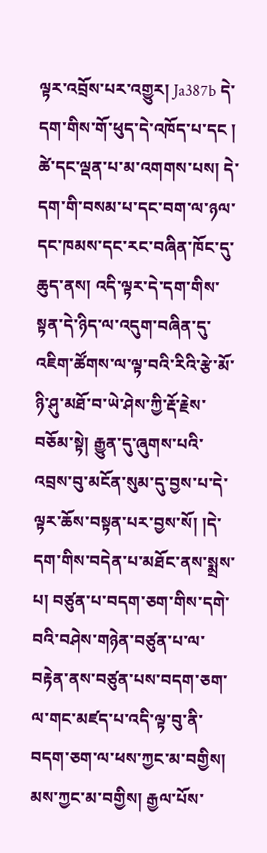ལྟར་འབྲོས་པར་འགྱུར། Ja387b དེ་དག་གིས་གོ་ཕུད་དེ་འཁོད་པ་དང ། ཚེ་དང་ལྡན་པ་མ་འགགས་པས། དེ་དག་གི་བསམ་པ་དང་བག་ལ་ཉལ་དང་ཁམས་དང་རང་བཞིན་ཁོང་དུ་ཆུད་ནས། འདི་ལྟར་དེ་དག་གིས་སྟན་དེ་ཉིད་ལ་འདུག་བཞིན་དུ་འཇིག་ཚོགས་ལ་ལྟ་བའི་རིའི་རྩེ་མོ་ཉི་ཤུ་མཐོ་བ་ཡེ་ཤེས་ཀྱི་རྡོ་རྗེས་བཅོམ་སྟེ། རྒྱུན་དུ་ཞུགས་པའི་འབྲས་བུ་མངོན་སུམ་དུ་བྱས་པ་དེ་ལྟར་ཆོས་བསྟན་པར་བྱས་སོ། །དེ་དག་གིས་བདེན་པ་མཐོང་ནས་སྨྲས་པ། བཙུན་པ་བདག་ཅག་གིས་དགེ་བའི་བཤེས་གཉེན་བཙུན་པ་ལ་བརྟེན་ནས་བཙུན་པས་བདག་ཅག་ལ་གང་མཛད་པ་འདི་ལྟ་བུ་ནི་བདག་ཅག་ལ་ཕས་ཀྱང་མ་བགྱིས། མས་ཀྱང་མ་བགྱིས། རྒྱལ་པོས་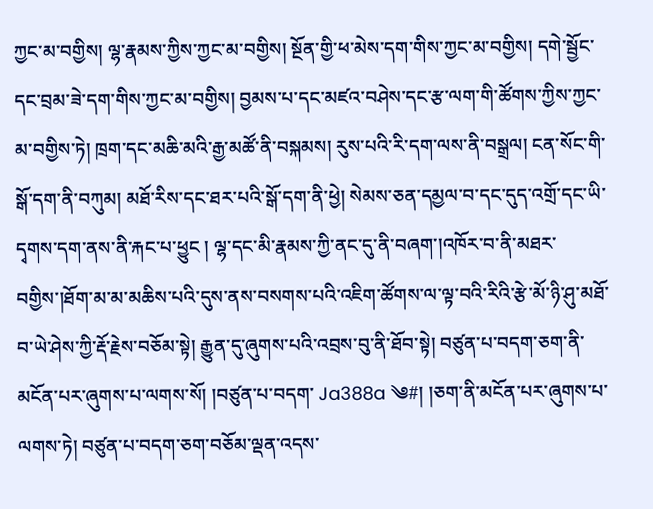ཀྱང་མ་བགྱིས། ལྷ་རྣམས་ཀྱིས་ཀྱང་མ་བགྱིས། སྔོན་གྱི་ཕ་མེས་དག་གིས་ཀྱང་མ་བགྱིས། དགེ་སྦྱོང་དང་བྲམ་ཟེ་དག་གིས་ཀྱང་མ་བགྱིས། བྱམས་པ་དང་མཛའ་བཤེས་དང་རྩ་ལག་གི་ཚོགས་ཀྱིས་ཀྱང་མ་བགྱིས་ཏེ། ཁྲག་དང་མཆི་མའི་རྒྱ་མཚོ་ནི་བསྐམས། རུས་པའི་རི་དག་ལས་ནི་བསྒྲལ། ངན་སོང་གི་སྒོ་དག་ནི་བཀུམ། མཐོ་རིས་དང་ཐར་པའི་སྒོ་དག་ནི་ཕྱེ། སེམས་ཅན་དམྱལ་བ་དང་དུད་འགྲོ་དང་ཡི་དྭགས་དག་ནས་ནི་རྐང་པ་ཕྱུང ། ལྷ་དང་མི་རྣམས་ཀྱི་ནང་དུ་ནི་བཞག་།འཁོར་བ་ནི་མཐར་བགྱིས་།ཐོག་མ་མ་མཆིས་པའི་དུས་ནས་བསགས་པའི་འཇིག་ཚོགས་ལ་ལྟ་བའི་རིའི་རྩེ་མོ་ཉི་ཤུ་མཐོ་བ་ཡེ་ཤེས་ཀྱི་རྡོ་རྗེས་བཅོམ་སྟེ། རྒྱུན་དུ་ཞུགས་པའི་འབྲས་བུ་ནི་ཐོབ་སྟེ། བཙུན་པ་བདག་ཅག་ནི་མངོན་པར་ཞུགས་པ་ལགས་སོ། །བཙུན་པ་བདག་ Ja388a ༄#། །ཅག་ནི་མངོན་པར་ཞུགས་པ་ལགས་ཏེ། བཙུན་པ་བདག་ཅག་བཅོམ་ལྡན་འདས་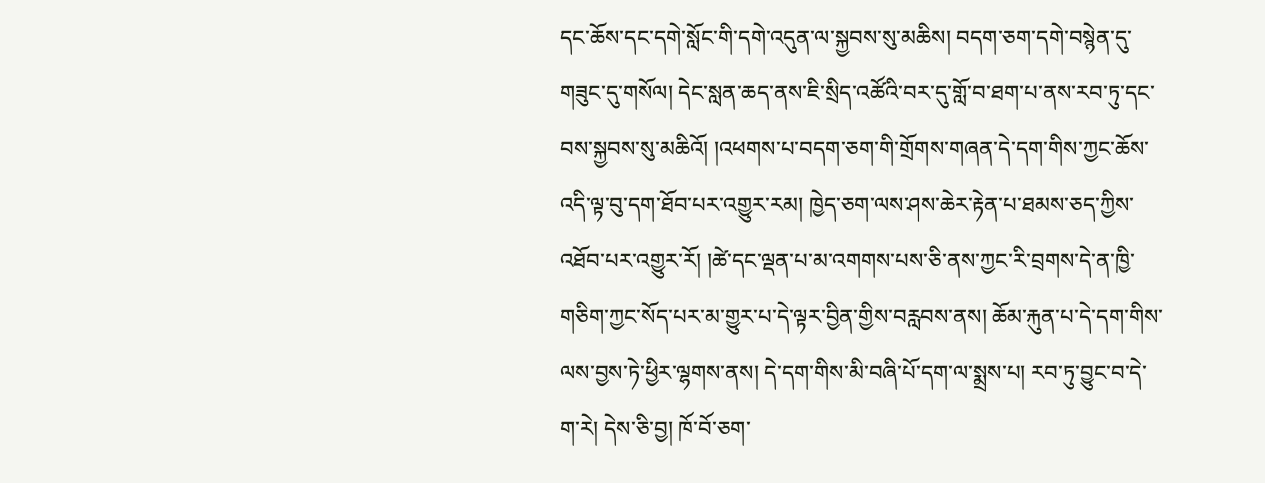དང་ཆོས་དང་དགེ་སློང་གི་དགེ་འདུན་ལ་སྐྱབས་སུ་མཆིས། བདག་ཅག་དགེ་བསྙེན་དུ་གཟུང་དུ་གསོལ། དེང་སླན་ཆད་ནས་ཇི་སྲིད་འཚོའི་བར་དུ་གློ་བ་ཐག་པ་ནས་རབ་ཏུ་དང་བས་སྐྱབས་སུ་མཆིའོ། །འཕགས་པ་བདག་ཅག་གི་གྲོགས་གཞན་དེ་དག་གིས་ཀྱང་ཆོས་འདི་ལྟ་བུ་དག་ཐོབ་པར་འགྱུར་རམ། ཁྱེད་ཅག་ལས་ཤས་ཆེར་རྟེན་པ་ཐམས་ཅད་ཀྱིས་འཐོབ་པར་འགྱུར་རོ། །ཚེ་དང་ལྡན་པ་མ་འགགས་པས་ཅི་ནས་ཀྱང་རི་བྲགས་དེ་ན་ཁྱི་གཅིག་ཀྱང་སོད་པར་མ་གྱུར་པ་དེ་ལྟར་བྱིན་གྱིས་བརླབས་ནས། ཆོམ་རྐུན་པ་དེ་དག་གིས་ལས་བྱས་ཏེ་ཕྱིར་ལྷགས་ནས། དེ་དག་གིས་མི་བཞི་པོ་དག་ལ་སྨྲས་པ། རབ་ཏུ་བྱུང་བ་དེ་ག་རེ། དེས་ཅི་བྱ། ཁོ་བོ་ཅག་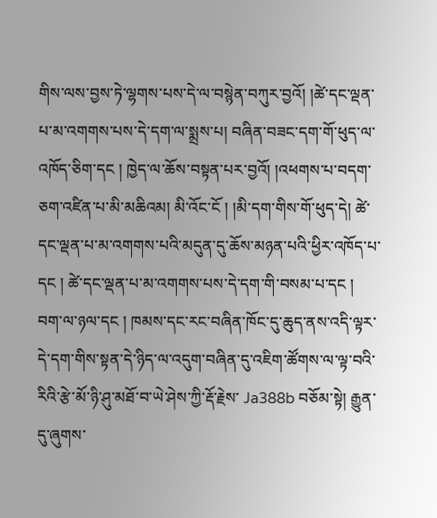གིས་ལས་བྱས་ཏེ་ལྷགས་པས་དེ་ལ་བསྙེན་བཀུར་བྱའོ། །ཚེ་དང་ལྡན་པ་མ་འགགས་པས་དེ་དག་ལ་སྨྲས་པ། བཞིན་བཟང་དག་གོ་ཕུད་ལ་འཁོད་ཅིག་དང ། ཁྱེད་ལ་ཆོས་བསྟན་པར་བྱའོ། །འཕགས་པ་བདག་ཅག་འཛིན་པ་མི་མཆིའམ། མི་འོང་ངོ ། །མི་དག་གིས་གོ་ཕུད་དེ། ཚེ་དང་ལྡན་པ་མ་འགགས་པའི་མདུན་དུ་ཆོས་མཉན་པའི་ཕྱིར་འཁོད་པ་དང ། ཚེ་དང་ལྡན་པ་མ་འགགས་པས་དེ་དག་གི་བསམ་པ་དང ། བག་ལ་ཉལ་དང ། ཁམས་དང་རང་བཞིན་ཁོང་དུ་ཆུད་ནས་འདི་ལྟར་དེ་དག་གིས་སྟན་དེ་ཉིད་ལ་འདུག་བཞིན་དུ་འཇིག་ཚོགས་ལ་ལྟ་བའི་རིའི་རྩེ་མོ་ཉི་ཤུ་མཐོ་བ་ཡེ་ཤེས་ཀྱི་རྡོ་རྗེས་ Ja388b བཅོམ་སྟེ། རྒྱུན་དུ་ཞུགས་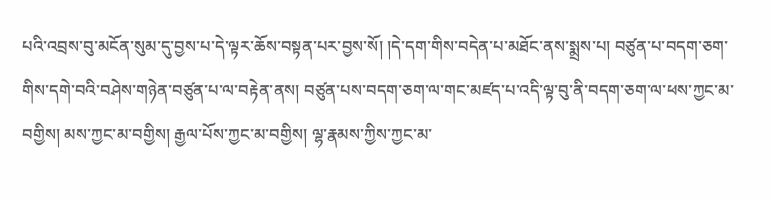པའི་འབྲས་བུ་མངོན་སུམ་དུ་བྱས་པ་དེ་ལྟར་ཆོས་བསྟན་པར་བྱས་སོ། །དེ་དག་གིས་བདེན་པ་མཐོང་ནས་སྨྲས་པ། བཙུན་པ་བདག་ཅག་གིས་དགེ་བའི་བཤེས་གཉེན་བཙུན་པ་ལ་བརྟེན་ནས། བཙུན་པས་བདག་ཅག་ལ་གང་མཛད་པ་འདི་ལྟ་བུ་ནི་བདག་ཅག་ལ་ཕས་ཀྱང་མ་བགྱིས། མས་ཀྱང་མ་བགྱིས། རྒྱལ་པོས་ཀྱང་མ་བགྱིས། ལྷ་རྣམས་ཀྱིས་ཀྱང་མ་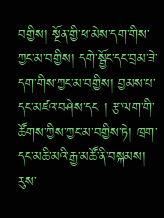བགྱིས། སྔོན་གྱི་ཕ་མེས་དག་གིས་ཀྱང་མ་བགྱིས། དགེ་སྦྱོང་དང་བྲམ་ཟེ་དག་གིས་ཀྱང་མ་བགྱིས། བྱམས་པ་དང་མཛའ་བཤེས་དང ། རྩ་ལག་གི་ཚོགས་ཀྱིས་ཀྱང་མ་བགྱིས་ཏེ། ཁྲག་དང་མཆི་མའི་རྒྱ་མཚོ་ནི་བསྐམས། རུས་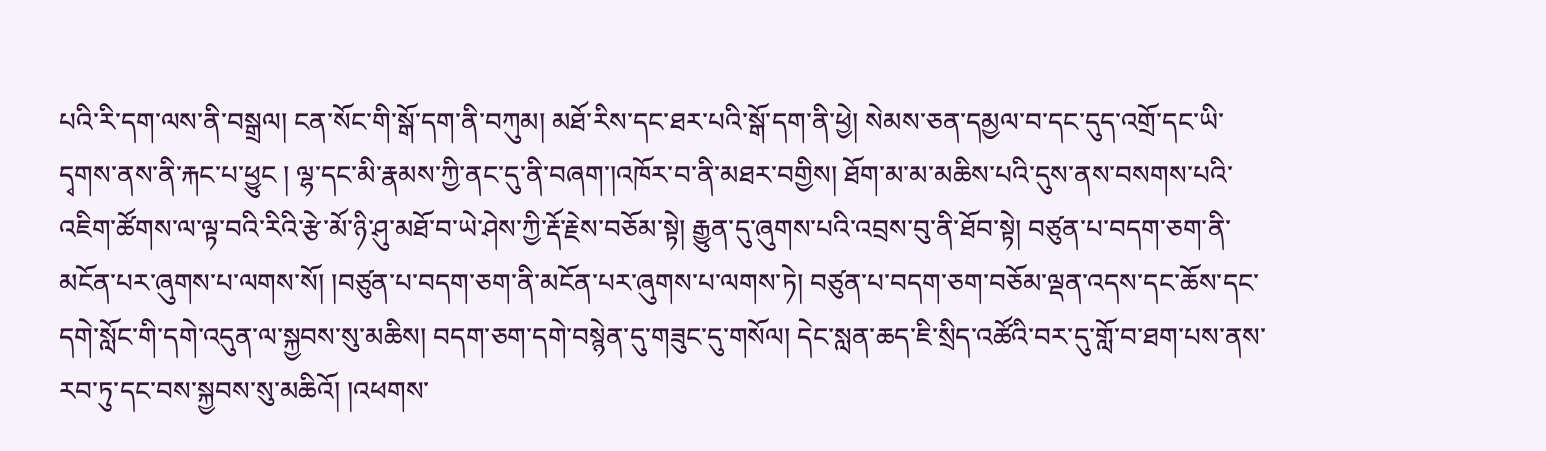པའི་རི་དག་ལས་ནི་བསྒྲལ། ངན་སོང་གི་སྒོ་དག་ནི་བཀུམ། མཐོ་རིས་དང་ཐར་པའི་སྒོ་དག་ནི་ཕྱེ། སེམས་ཅན་དམྱལ་བ་དང་དུད་འགྲོ་དང་ཡི་དྭགས་ནས་ནི་རྐང་པ་ཕྱུང ། ལྷ་དང་མི་རྣམས་ཀྱི་ནང་དུ་ནི་བཞག་།འཁོར་བ་ནི་མཐར་བགྱིས། ཐོག་མ་མ་མཆིས་པའི་དུས་ནས་བསགས་པའི་འཇིག་ཚོགས་ལ་ལྟ་བའི་རིའི་རྩེ་མོ་ཉི་ཤུ་མཐོ་བ་ཡེ་ཤེས་ཀྱི་རྡོ་རྗེས་བཅོམ་སྟེ། རྒྱུན་དུ་ཞུགས་པའི་འབྲས་བུ་ནི་ཐོབ་སྟེ། བཙུན་པ་བདག་ཅག་ནི་མངོན་པར་ཞུགས་པ་ལགས་སོ། །བཙུན་པ་བདག་ཅག་ནི་མངོན་པར་ཞུགས་པ་ལགས་ཏེ། བཙུན་པ་བདག་ཅག་བཅོམ་ལྡན་འདས་དང་ཆོས་དང་དགེ་སློང་གི་དགེ་འདུན་ལ་སྐྱབས་སུ་མཆིས། བདག་ཅག་དགེ་བསྙེན་དུ་གཟུང་དུ་གསོལ། དེང་སླན་ཆད་ཇི་སྲིད་འཚོའི་བར་དུ་གློ་བ་ཐག་པས་ནས་རབ་ཏུ་དང་བས་སྐྱབས་སུ་མཆིའོ། །འཕགས་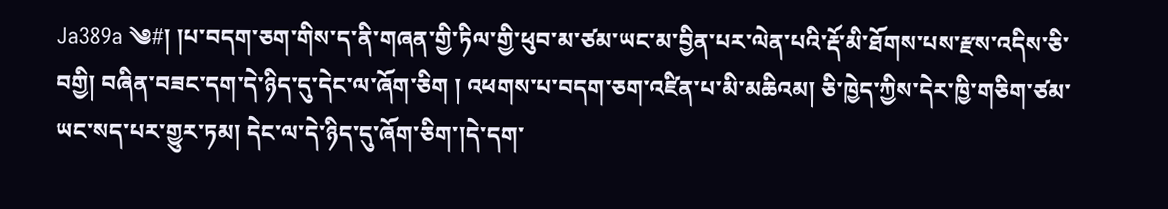Ja389a ༄#། །པ་བདག་ཅག་གིས་ད་ནི་གཞན་གྱི་ཏིལ་གྱི་ཕུབ་མ་ཙམ་ཡང་མ་བྱིན་པར་ལེན་པའི་རྡོ་མི་ཐོགས་པས་རྫས་འདིས་ཅི་བགྱི། བཞིན་བཟང་དག་དེ་ཉིད་དུ་དེང་ལ་ཞོག་ཅིག ། འཕགས་པ་བདག་ཅག་འཛིན་པ་མི་མཆིའམ། ཅི་ཁྱེད་ཀྱིས་དེར་ཁྱི་གཅིག་ཙམ་ཡང་སད་པར་གྱུར་ཏམ། དེང་ལ་དེ་ཉིད་དུ་ཞོག་ཅིག་།དེ་དག་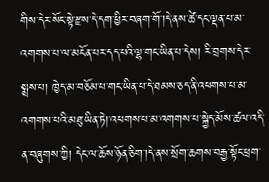གིས་དེར་སོང་སྟེ་རྫས་དེ་དག་ཕྱིར་བཞག་གོ་།དེ་ནས་ཚེ་དང་ལྡན་པ་མ་འགགས་པ་ལ་མངོན་པར་དད་པའི་ལྷ་གང་ཡིན་པ་དེས། རི་བྲགས་དེར་སྨྲས་པ། ཁྱེད་མ་བཅོམ་པ་གང་ཡིན་པ་དེ་ཐམས་ཅད་ནི་འཕགས་པ་མ་འགགས་པའི་མཐུ་ཡིན་ཏེ།་འཕགས་པ་མ་འགགས་པ་སྐྱེད་མོས་ཚལ་འདི་ན་བཞུགས་ཀྱི། དེང་ལ་ཆོས་ཉོན་ཅིག་།དེ་ནས་སྲོག་ཆགས་བརྒྱ་སྟོང་ཕྲག་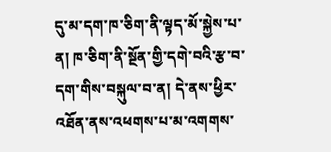དུ་མ་དག་ཁ་ཅིག་ནི་ལྟད་མོ་སྐྱེས་པ་ན། ཁ་ཅིག་ནི་སྔོན་གྱི་དགེ་བའི་རྩ་བ་དག་གིས་བསྐུལ་བ་ན། དེ་ནས་ཕྱིར་འཐོན་ནས་འཕགས་པ་མ་འགགས་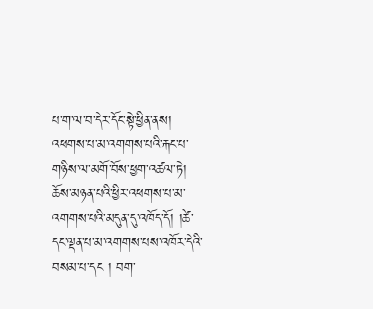པ་ག་ལ་བ་དེར་དོང་སྟེ་ཕྱིན་ནས། འཕགས་པ་མ་འགགས་པའི་རྐང་པ་གཉིས་ལ་མགོ་བོས་ཕྱག་འཚལ་ཏེ། ཆོས་མཉན་པའི་ཕྱིར་འཕགས་པ་མ་འགགས་པའི་མདུན་དུ་འཁོད་དོ། །ཚེ་དང་ལྡན་པ་མ་འགགས་པས་འཁོར་དེའི་བསམ་པ་དང ། བག་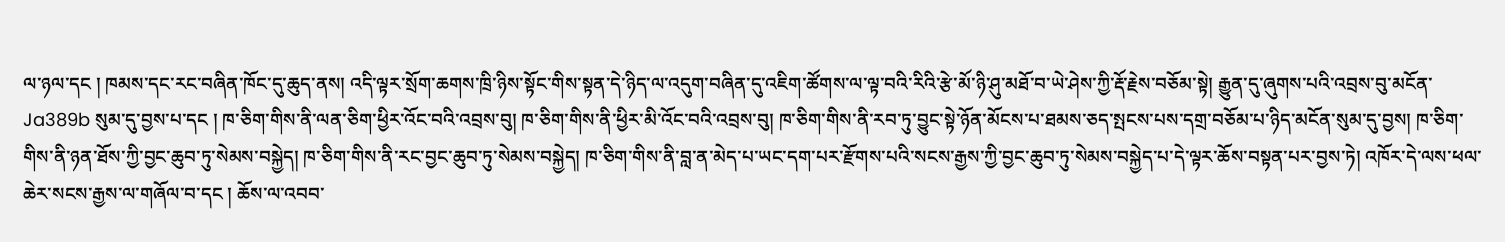ལ་ཉལ་དང ། ཁམས་དང་རང་བཞིན་ཁོང་དུ་ཆུད་ནས། འདི་ལྟར་སྲོག་ཆགས་ཁྲི་ཉིས་སྟོང་གིས་སྟན་དེ་ཉིད་ལ་འདུག་བཞིན་དུ་འཇིག་ཚོགས་ལ་ལྟ་བའི་རིའི་རྩེ་མོ་ཉི་ཤུ་མཐོ་བ་ཡེ་ཤེས་ཀྱི་རྡོ་རྗེས་བཅོམ་སྟེ། རྒྱུན་དུ་ཞུགས་པའི་འབྲས་བུ་མངོན་ Ja389b སུམ་དུ་བྱས་པ་དང ། ཁ་ཅིག་གིས་ནི་ལན་ཅིག་ཕྱིར་འོང་བའི་འབྲས་བུ། ཁ་ཅིག་གིས་ནི་ཕྱིར་མི་འོང་བའི་འབྲས་བུ། ཁ་ཅིག་གིས་ནི་རབ་ཏུ་བྱུང་སྟེ་ཉོན་མོངས་པ་ཐམས་ཅད་སྤངས་པས་དགྲ་བཅོམ་པ་ཉིད་མངོན་སུམ་དུ་བྱས། ཁ་ཅིག་གིས་ནི་ཉན་ཐོས་ཀྱི་བྱང་ཆུབ་ཏུ་སེམས་བསྐྱེད། ཁ་ཅིག་གིས་ནི་རང་བྱང་ཆུབ་ཏུ་སེམས་བསྐྱེད། ཁ་ཅིག་གིས་ནི་བླ་ན་མེད་པ་ཡང་དག་པར་རྫོགས་པའི་སངས་རྒྱས་ཀྱི་བྱང་ཆུབ་ཏུ་སེམས་བསྐྱེད་པ་དེ་ལྟར་ཆོས་བསྟན་པར་བྱས་ཏེ། འཁོར་དེ་ལས་ཕལ་ཆེར་སངས་རྒྱས་ལ་གཞོལ་བ་དང ། ཆོས་ལ་འབབ་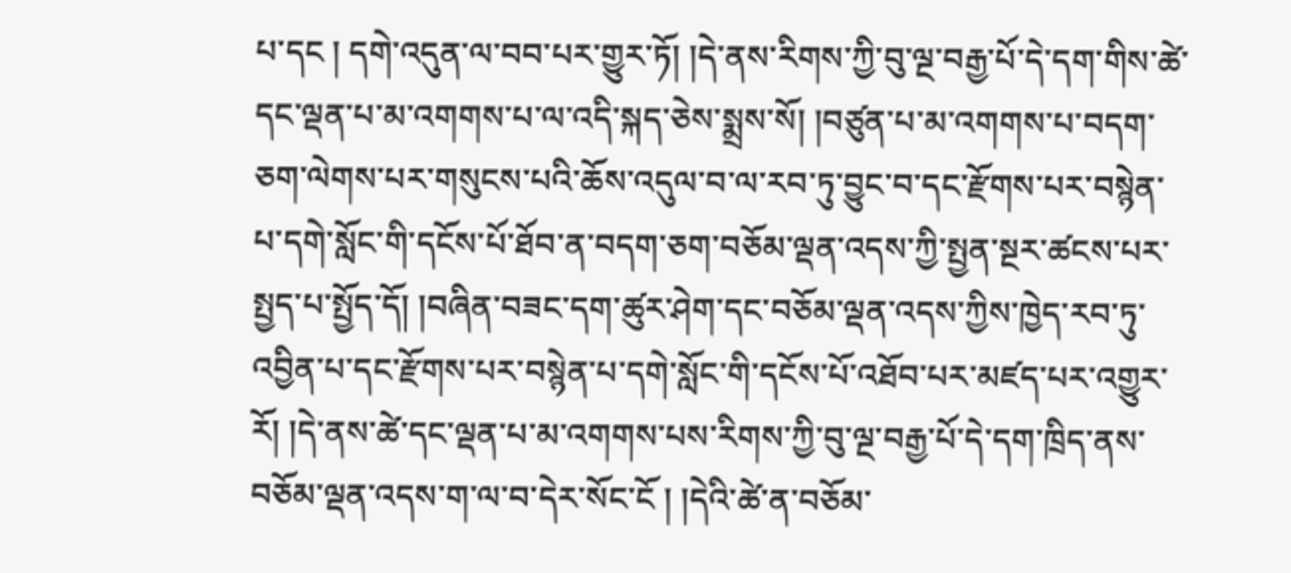པ་དང ། དགེ་འདུན་ལ་བབ་པར་གྱུར་ཏོ། །དེ་ནས་རིགས་ཀྱི་བུ་ལྔ་བརྒྱ་པོ་དེ་དག་གིས་ཚེ་དང་ལྡན་པ་མ་འགགས་པ་ལ་འདི་སྐད་ཅེས་སྨྲས་སོ། །བཙུན་པ་མ་འགགས་པ་བདག་ཅག་ལེགས་པར་གསུངས་པའི་ཆོས་འདུལ་བ་ལ་རབ་ཏུ་བྱུང་བ་དང་རྫོགས་པར་བསྙེན་པ་དགེ་སློང་གི་དངོས་པོ་ཐོབ་ན་བདག་ཅག་བཅོམ་ལྡན་འདས་ཀྱི་སྤྱན་སྔར་ཚངས་པར་སྤྱད་པ་སྤྱོད་དོ། །བཞིན་བཟང་དག་ཚུར་ཤེག་དང་བཅོམ་ལྡན་འདས་ཀྱིས་ཁྱེད་རབ་ཏུ་འབྱིན་པ་དང་རྫོགས་པར་བསྙེན་པ་དགེ་སློང་གི་དངོས་པོ་འཐོབ་པར་མཛད་པར་འགྱུར་རོ། །དེ་ནས་ཚེ་དང་ལྡན་པ་མ་འགགས་པས་རིགས་ཀྱི་བུ་ལྔ་བརྒྱ་པོ་དེ་དག་ཁྲིད་ནས་བཅོམ་ལྡན་འདས་ག་ལ་བ་དེར་སོང་ངོ ། །དེའི་ཚེ་ན་བཅོམ་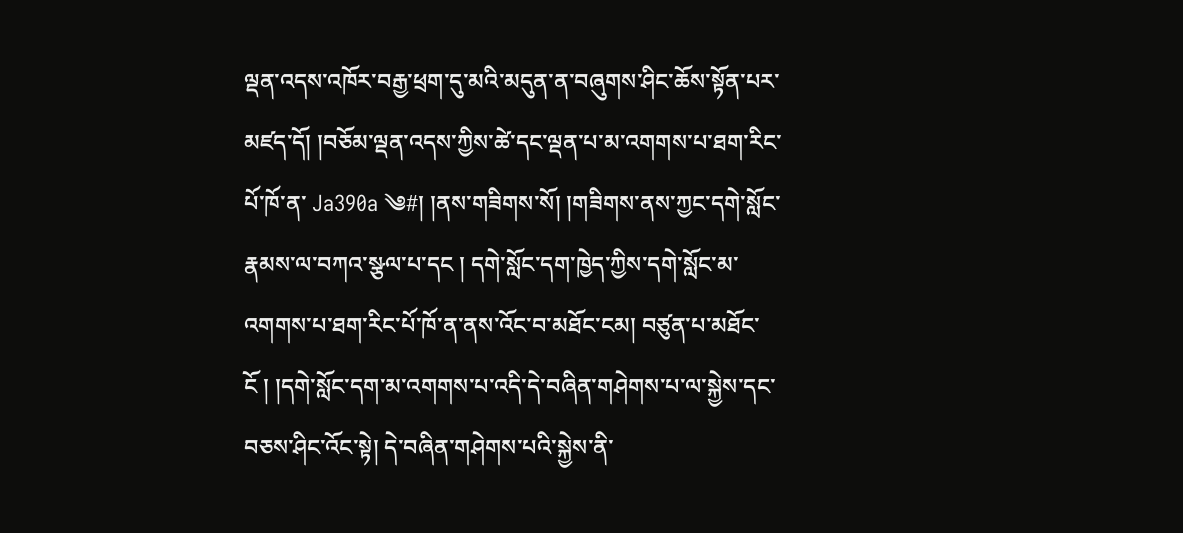ལྡན་འདས་འཁོར་བརྒྱ་ཕྲག་དུ་མའི་མདུན་ན་བཞུགས་ཤིང་ཆོས་སྟོན་པར་མཛད་དོ། །བཅོམ་ལྡན་འདས་ཀྱིས་ཚེ་དང་ལྡན་པ་མ་འགགས་པ་ཐག་རིང་པོ་ཁོ་ན་ Ja390a ༄#། །ནས་གཟིགས་སོ། །གཟིགས་ནས་ཀྱང་དགེ་སློང་རྣམས་ལ་བཀའ་སྩལ་པ་དང ། དགེ་སློང་དག་ཁྱེད་ཀྱིས་དགེ་སློང་མ་འགགས་པ་ཐག་རིང་པོ་ཁོ་ན་ནས་འོང་བ་མཐོང་ངམ། བཙུན་པ་མཐོང་ངོ ། །དགེ་སློང་དག་མ་འགགས་པ་འདི་དེ་བཞིན་གཤེགས་པ་ལ་སྐྱེས་དང་བཅས་ཤིང་འོང་སྟེ། དེ་བཞིན་གཤེགས་པའི་སྐྱེས་ནི་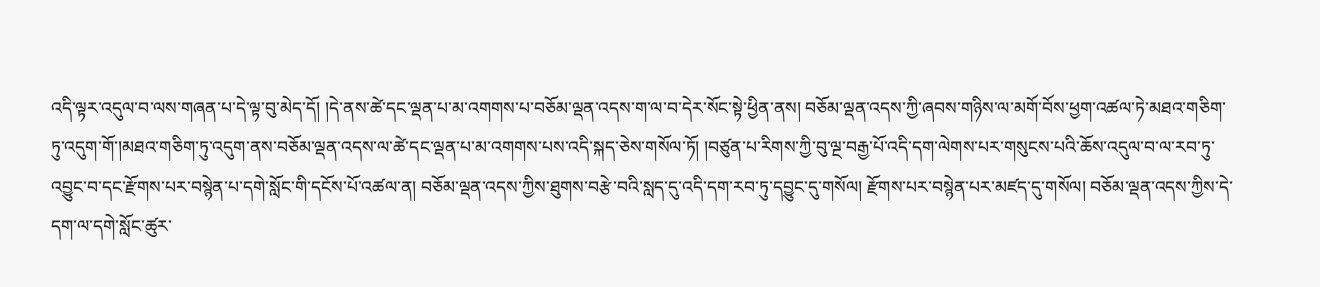འདི་ལྟར་འདུལ་བ་ལས་གཞན་པ་དེ་ལྟ་བུ་མེད་དོ། །དེ་ནས་ཚེ་དང་ལྡན་པ་མ་འགགས་པ་བཅོམ་ལྡན་འདས་ག་ལ་བ་དེར་སོང་སྟེ་ཕྱིན་ནས། བཅོམ་ལྡན་འདས་ཀྱི་ཞབས་གཉིས་ལ་མགོ་བོས་ཕྱག་འཚལ་ཏེ་མཐའ་གཅིག་ཏུ་འདུག་གོ་།མཐའ་གཅིག་ཏུ་འདུག་ནས་བཅོམ་ལྡན་འདས་ལ་ཚེ་དང་ལྡན་པ་མ་འགགས་པས་འདི་སྐད་ཅེས་གསོལ་ཏོ། །བཙུན་པ་རིགས་ཀྱི་བུ་ལྔ་བརྒྱ་པོ་འདི་དག་ལེགས་པར་གསུངས་པའི་ཆོས་འདུལ་བ་ལ་རབ་ཏུ་འབྱུང་བ་དང་རྫོགས་པར་བསྙེན་པ་དགེ་སློང་གི་དངོས་པོ་འཚལ་ན། བཅོམ་ལྡན་འདས་ཀྱིས་ཐུགས་བརྩེ་བའི་སླད་དུ་འདི་དག་རབ་ཏུ་དབྱུང་དུ་གསོལ། རྫོགས་པར་བསྙེན་པར་མཛད་དུ་གསོལ། བཅོམ་ལྡན་འདས་ཀྱིས་དེ་དག་ལ་དགེ་སློང་ཚུར་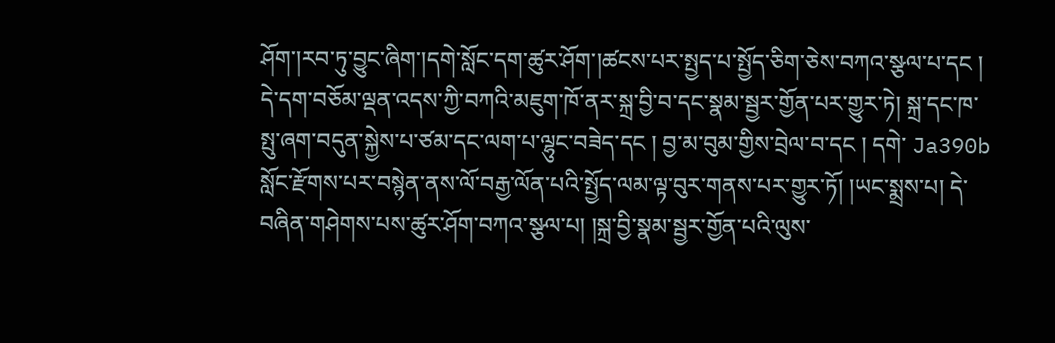ཤོག་།རབ་ཏུ་བྱུང་ཞིག་།དགེ་སློང་དག་ཚུར་ཤོག་།ཚངས་པར་སྤྱད་པ་སྤྱོད་ཅིག་ཅེས་བཀའ་སྩལ་པ་དང ། དེ་དག་བཅོམ་ལྡན་འདས་ཀྱི་བཀའི་མཇུག་ཁོ་ནར་སྐྲ་བྱི་བ་དང་སྣམ་སྦྱར་གྱོན་པར་གྱུར་ཏེ། སྐྲ་དང་ཁ་སྤུ་ཞག་བདུན་སྐྱེས་པ་ཙམ་དང་ལག་པ་ལྷུང་བཟེད་དང ། བྱ་མ་བུམ་གྱིས་བྲེལ་བ་དང ། དགེ་ Ja390b སློང་རྫོགས་པར་བསྙེན་ནས་ལོ་བརྒྱ་ལོན་པའི་སྤྱོད་ལམ་ལྟ་བུར་གནས་པར་གྱུར་ཏོ། །ཡང་སྨྲས་པ། དེ་བཞིན་གཤེགས་པས་ཚུར་ཤོག་བཀའ་སྩལ་པ། །སྐྲ་བྱི་སྣམ་སྦྱར་གྱོན་པའི་ལུས་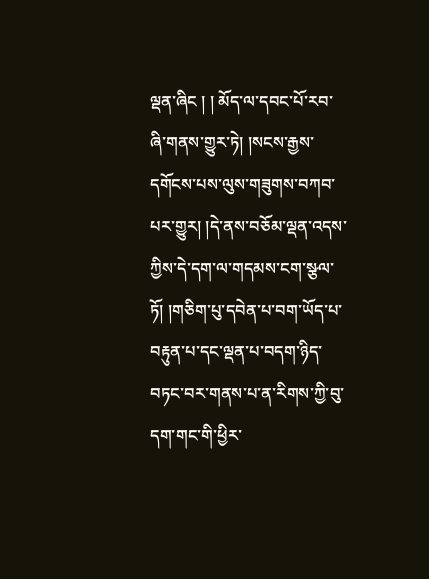ལྡན་ཞིང ། ། མོད་ལ་དབང་པོ་རབ་ཞི་གནས་གྱུར་ཏེ། །སངས་རྒྱས་དགོངས་པས་ལུས་གཟུགས་བཀབ་པར་གྱུར། །དེ་ནས་བཅོམ་ལྡན་འདས་ཀྱིས་དེ་དག་ལ་གདམས་ངག་སྩལ་ཏོ། །གཅིག་པུ་དབེན་པ་བག་ཡོད་པ་བརྟུན་པ་དང་ལྡན་པ་བདག་ཉིད་བཏང་བར་གནས་པ་ན་རིགས་ཀྱི་བུ་དག་གང་གི་ཕྱིར་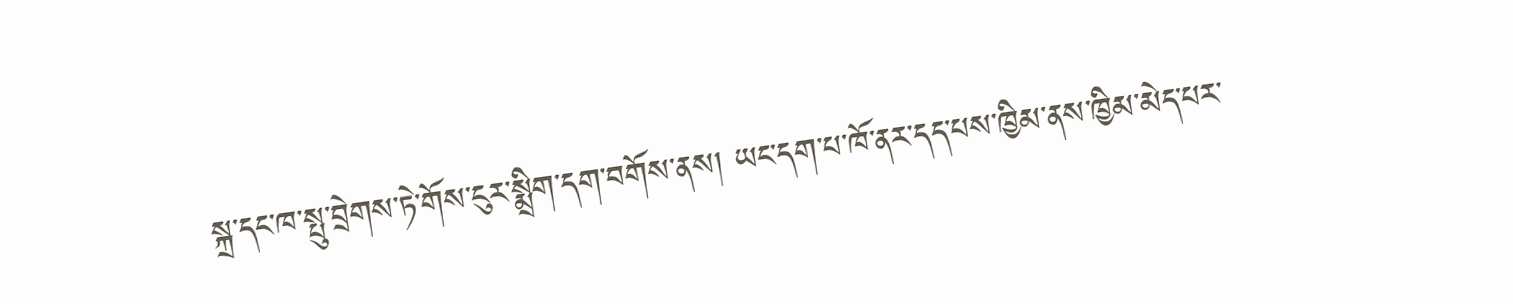སྐྲ་དང་ཁ་སྤུ་བྲེགས་ཏེ་གོས་ངུར་སྨྲིག་དག་བགོས་ནས། ཡང་དག་པ་ཁོ་ནར་དད་པས་ཁྱིམ་ནས་ཁྱིམ་མེད་པར་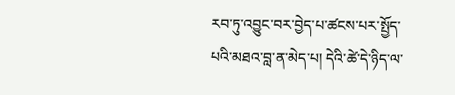རབ་ཏུ་འབྱུང་བར་བྱེད་པ་ཚངས་པར་སྤྱོད་པའི་མཐའ་བླ་ན་མེད་པ། དེའི་ཚེ་དེ་ཉིད་ལ་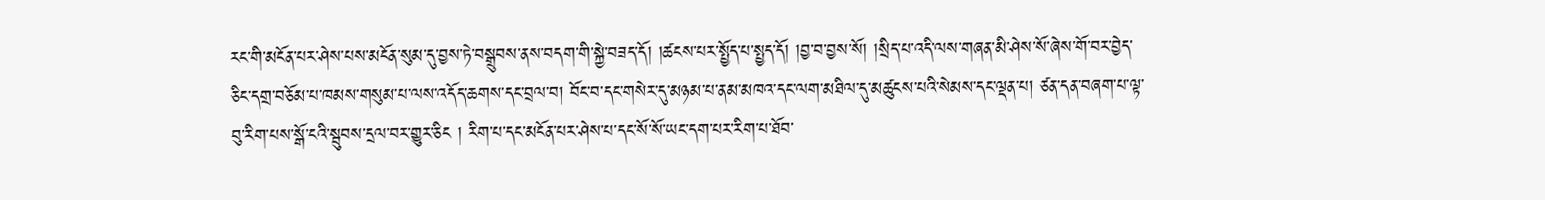རང་གི་མངོན་པར་ཤེས་པས་མངོན་སུམ་དུ་བྱས་ཏེ་བསྒྲུབས་ནས་བདག་གི་སྐྱེ་བཟད་དོ། །ཚངས་པར་སྤྱོད་པ་སྤྱད་དོ། །བྱ་བ་བྱས་སོ། །སྲིད་པ་འདི་ལས་གཞན་མི་ཤེས་སོ་ཞེས་གོ་བར་བྱེད་ཅིང་དགྲ་བཅོམ་པ་ཁམས་གསུམ་པ་ལས་འདོད་ཆགས་དང་བྲལ་བ། བོང་བ་དང་གསེར་དུ་མཉམ་པ་ནམ་མཁའ་དང་ལག་མཐིལ་དུ་མཚུངས་པའི་སེམས་དང་ལྡན་པ། ཙན་དན་བཞག་པ་ལྟ་བུ་རིག་པས་སྒོ་ངའི་སྦུབས་དྲལ་བར་གྱུར་ཅིང ། རིག་པ་དང་མངོན་པར་ཤེས་པ་དང་སོ་སོ་ཡང་དག་པར་རིག་པ་ཐོབ་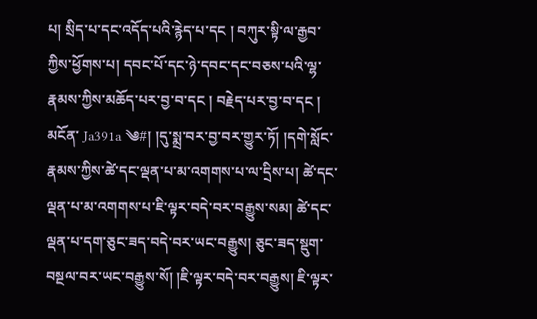པ། སྲིད་པ་དང་འདོད་པའི་རྙེད་པ་དང ། བཀུར་སྟི་ལ་རྒྱབ་ཀྱིས་ཕྱོགས་པ། དབང་པོ་དང་ཉེ་དབང་དང་བཅས་པའི་ལྷ་རྣམས་ཀྱིས་མཆོད་པར་བྱ་བ་དང ། བརྗེད་པར་བྱ་བ་དང ། མངོན་ Ja391a ༄#། །དུ་སྨྲ་བར་བྱ་བར་གྱུར་ཏོ། །དགེ་སློང་རྣམས་ཀྱིས་ཚེ་དང་ལྡན་པ་མ་འགགས་པ་ལ་དྲིས་པ། ཚེ་དང་ལྡན་པ་མ་འགགས་པ་ཇི་ལྟར་བདེ་བར་བརྒྱུས་སམ། ཚེ་དང་ལྡན་པ་དག་ཅུང་ཟད་བདེ་བར་ཡང་བརྒྱུས། ཅུང་ཟད་སྡུག་བསྔལ་བར་ཡང་བརྒྱུས་སོ། །ཇི་ལྟར་བདེ་བར་བརྒྱུས། ཇི་ལྟར་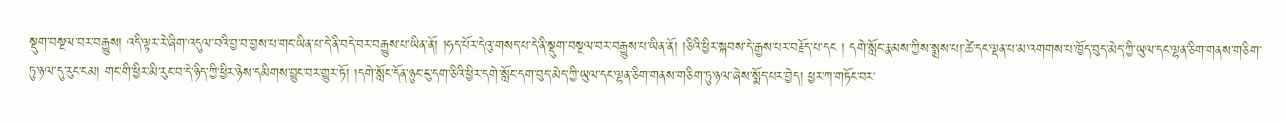སྡུག་བསྔལ་བར་བརྒྱུས། འདི་ལྟར་རེ་ཞིག་འདུལ་བའི་བྱ་བ་བྱས་པ་གང་ཡིན་པ་དེ་ནི་བདེ་བར་བརྒྱུས་པ་ཡིན་ནོ། །ཧད་པོར་དེའུ་གསད་པ་དེ་ནི་སྡུག་བསྔལ་བར་བརྒྱུས་པ་ཡིན་ནོ། །ཅིའི་ཕྱིར་སྐབས་དེ་རྒྱས་པར་བརྗོད་པ་དང ། དགེ་སློང་རྣམས་ཀྱིས་སྨྲས་པ།་ཚེ་དང་ལྡན་པ་མ་འགགས་པ་ཁྱོད་བུད་མེད་ཀྱི་ཡུལ་དང་ལྷན་ཅིག་གནས་གཅིག་ཏུ་ཉལ་དུ་རུང་ངམ། གང་གི་ཕྱིར་མི་རུང་བ་དེ་ཉིད་ཀྱི་ཕྱིར་ཉེས་དམིགས་བྱུང་བར་གྱུར་ཏོ། །དགེ་སློང་དོན་ཉུང་ངུ་དག་ཅིའི་ཕྱིར་དགེ་སློང་དག་བུད་མེད་ཀྱི་ཡུལ་དང་ལྷན་ཅིག་གནས་གཅིག་ཏུ་ཉལ་ཞེས་སྨོད་པར་བྱེད། ཕྱར་ཀ་གཏོང་བར་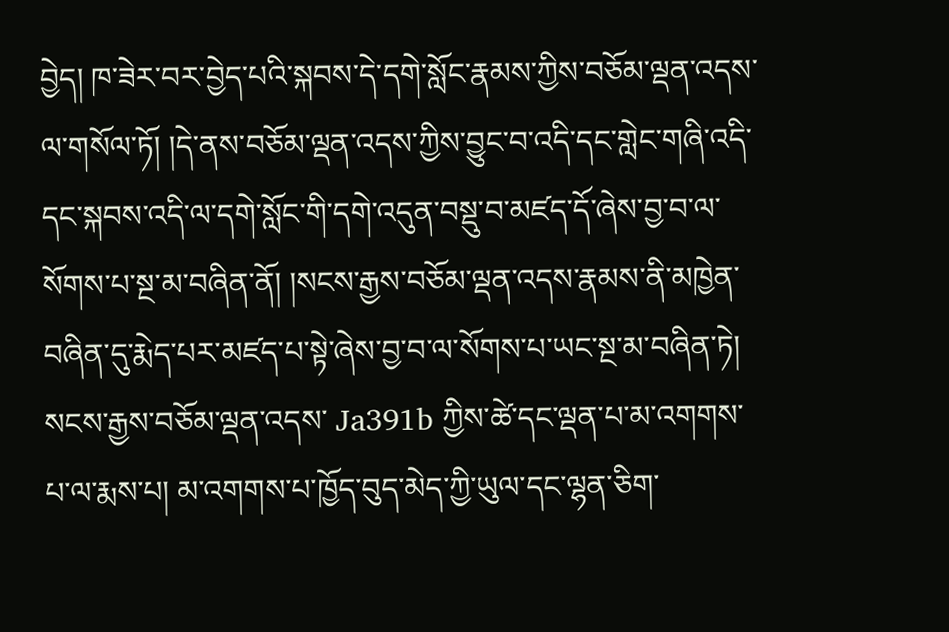བྱེད། ཁ་ཟེར་བར་བྱེད་པའི་སྐབས་དེ་དགེ་སློང་རྣམས་ཀྱིས་བཅོམ་ལྡན་འདས་ལ་གསོལ་ཏོ། །དེ་ནས་བཅོམ་ལྡན་འདས་ཀྱིས་བྱུང་བ་འདི་དང་གླེང་གཞི་འདི་དང་སྐབས་འདི་ལ་དགེ་སློང་གི་དགེ་འདུན་བསྡུ་བ་མཛད་དོ་ཞེས་བྱ་བ་ལ་སོགས་པ་སྔ་མ་བཞིན་ནོ། །སངས་རྒྱས་བཅོམ་ལྡན་འདས་རྣམས་ནི་མཁྱེན་བཞིན་དུ་རྨེད་པར་མཛད་པ་སྟེ་ཞེས་བྱ་བ་ལ་སོགས་པ་ཡང་སྔ་མ་བཞིན་ཏེ། སངས་རྒྱས་བཅོམ་ལྡན་འདས་ Ja391b ཀྱིས་ཚེ་དང་ལྡན་པ་མ་འགགས་པ་ལ་རྨས་པ། མ་འགགས་པ་ཁྱོད་བུད་མེད་ཀྱི་ཡུལ་དང་ལྷན་ཅིག་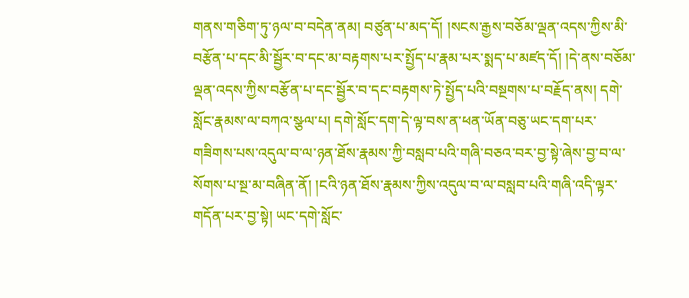གནས་གཅིག་ཏུ་ཉལ་བ་བདེན་ནམ། བཙུན་པ་མད་དོ། །སངས་རྒྱས་བཅོམ་ལྡན་འདས་ཀྱིས་མི་བརྩོན་པ་དང་མི་སྦྱོར་བ་དང་མ་བརྟགས་པར་སྤྱོད་པ་རྣམ་པར་སྨད་པ་མཛད་དོ། །དེ་ནས་བཅོམ་ལྡན་འདས་ཀྱིས་བརྩོན་པ་དང་སྦྱོར་བ་དང་བརྟགས་ཏེ་སྤྱོད་པའི་བསྔགས་པ་བརྗོད་ནས། དགེ་སློང་རྣམས་ལ་བཀའ་སྩལ་པ། དགེ་སློང་དག་དེ་ལྟ་བས་ན་ཕན་ཡོན་བཅུ་ཡང་དག་པར་གཟིགས་པས་འདུལ་བ་ལ་ཉན་ཐོས་རྣམས་ཀྱི་བསླབ་པའི་གཞི་བཅའ་བར་བྱ་སྟེ་ཞེས་བྱ་བ་ལ་སོགས་པ་སྔ་མ་བཞིན་ནོ། །ངའི་ཉན་ཐོས་རྣམས་ཀྱིས་འདུལ་བ་ལ་བསླབ་པའི་གཞི་འདི་ལྟར་གདོན་པར་བྱ་སྟེ། ཡང་དགེ་སློང་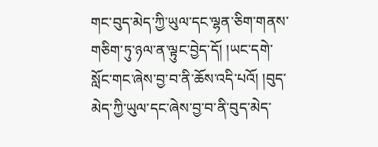གང་བུད་མེད་ཀྱི་ཡུལ་དང་ལྷན་ཅིག་གནས་གཅིག་ཏུ་ཉལ་ན་ལྟུང་བྱེད་དོ། །ཡང་དགེ་སློང་གང་ཞེས་བྱ་བ་ནི་ཆོས་འདི་པའོ། །བུད་མེད་ཀྱི་ཡུལ་དང་ཞེས་བྱ་བ་ནི་བུད་མེད་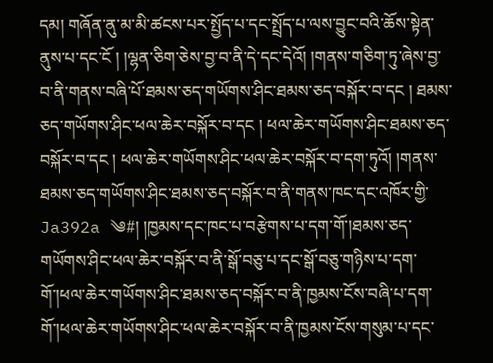དམ། གཞོན་ནུ་མ་མི་ཚངས་པར་སྤྱོད་པ་དང་སྤྲོད་པ་ལས་བྱུང་བའི་ཆོས་སྟེན་ནུས་པ་དང་ངོ ། །ལྷན་ཅིག་ཅེས་བྱ་བ་ནི་དེ་དང་དེའོ། །གནས་གཅིག་ཏུ་ཞེས་བྱ་བ་ནི་གནས་བཞི་པོ་ཐམས་ཅད་གཡོགས་ཤིང་ཐམས་ཅད་བསྐོར་བ་དང ། ཐམས་ཅད་གཡོགས་ཤིང་ཕལ་ཆེར་བསྐོར་བ་དང ། ཕལ་ཆེར་གཡོགས་ཤིང་ཐམས་ཅད་བསྐོར་བ་དང ། ཕལ་ཆེར་གཡོགས་ཤིང་ཕལ་ཆེར་བསྐོར་བ་དག་ཏུའོ། །གནས་ཐམས་ཅད་གཡོགས་ཤིང་ཐམས་ཅད་བསྐོར་བ་ནི་གནས་ཁང་དང་འཁོར་གྱི་ Ja392a ༄#། །ཁྱམས་དང་ཁང་པ་བརྩེགས་པ་དག་གོ་།ཐམས་ཅད་གཡོགས་ཤིང་ཕལ་ཆེར་བསྐོར་བ་ནི་སྒོ་བཅུ་པ་དང་སྒོ་བཅུ་གཉིས་པ་དག་གོ་།ཕལ་ཆེར་གཡོགས་ཤིང་ཐམས་ཅད་བསྐོར་བ་ནི་ཁྱམས་ངོས་བཞི་པ་དག་གོ་།ཕལ་ཆེར་གཡོགས་ཤིང་ཕལ་ཆེར་བསྐོར་བ་ནི་ཁྱམས་ངོས་གསུམ་པ་དང་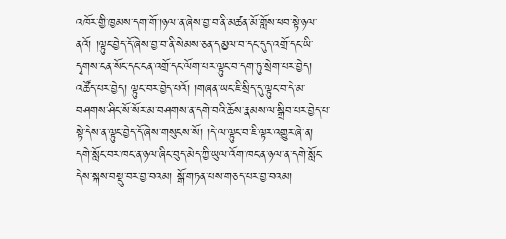འཁོར་གྱི་ཁྱམས་དག་གོ་།ཉལ་ན་ཞེས་བྱ་བ་ནི་མཚན་མོ་གློས་ཕབ་སྟེ་ཉལ་ནའོ། །ལྟུང་བྱེད་དོ་ཞེས་བྱ་བ་ནི་སེམས་ཅན་དམྱལ་བ་དང་དུད་འགྲོ་དང་ཡི་དྭགས་ངན་སོང་དང་ངན་འགྲོ་དང་ལོག་པར་ལྟུང་བ་དག་ཏུ་སྲེག་པར་བྱེད། འཚོད་པར་བྱེད། ལྟུང་བར་བྱེད་པའོ། །གཞན་ཡང་ཇི་སྲིད་དུ་ལྟུང་བ་དེ་མ་བཤགས་ཤིང་སོ་སོར་མ་བཤགས་ན་དགེ་བའི་ཆོས་རྣམས་ལ་སྒྲིབ་པར་བྱེད་པ་སྟེ་དེས་ན་ལྟུང་བྱེད་དོ་ཞེས་གསུངས་སོ། །དེ་ལ་ལྟུང་བ་ཇི་ལྟར་འགྱུར་ཞེ་ན། དགེ་སློང་བར་ཁང་ན་ཉལ་ཞིང་བུད་མེད་ཀྱི་ཡུལ་འོག་ཁང་ན་ཉལ་ན་དགེ་སློང་དེས་སྐས་བསྡུ་བར་བྱ་བའམ། སྒོ་གཏན་པས་གཅད་པར་བྱ་བའམ།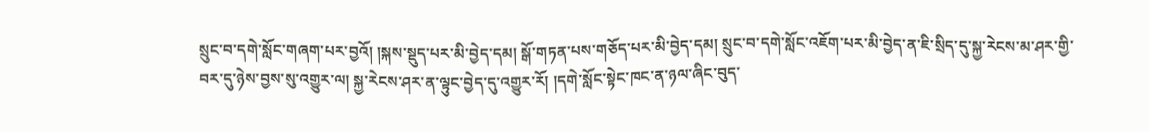སྲུང་བ་དགེ་སློང་གཞག་པར་བྱའོ། །སྐས་སྡུད་པར་མི་བྱེད་དམ། སྒོ་གཏན་པས་གཅོད་པར་མི་བྱེད་དམ། སྲུང་བ་དགེ་སློང་འཇོག་པར་མི་བྱེད་ན་ཇི་སྲིད་དུ་སྐྱ་རེངས་མ་ཤར་གྱི་བར་དུ་ཉེས་བྱས་སུ་འགྱུར་ལ། སྐྱ་རེངས་ཤར་ན་ལྟུང་བྱེད་དུ་འགྱུར་རོ། །དགེ་སློང་སྟེང་ཁང་ན་ཉལ་ཞིང་བུད་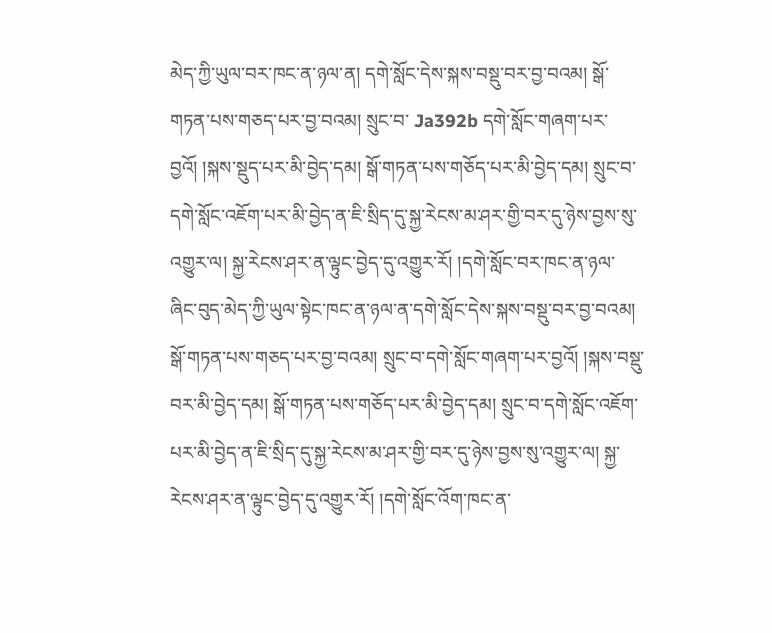མེད་ཀྱི་ཡུལ་བར་ཁང་ན་ཉལ་ན། དགེ་སློང་དེས་སྐས་བསྡུ་བར་བྱ་བའམ། སྒོ་གཏན་པས་གཅད་པར་བྱ་བའམ། སྲུང་བ་ Ja392b དགེ་སློང་གཞག་པར་བྱའོ། །སྐས་སྡུད་པར་མི་བྱེད་དམ། སྒོ་གཏན་པས་གཅོད་པར་མི་བྱེད་དམ། སྲུང་བ་དགེ་སློང་འཇོག་པར་མི་བྱེད་ན་ཇི་སྲིད་དུ་སྐྱ་རེངས་མ་ཤར་གྱི་བར་དུ་ཉེས་བྱས་སུ་འགྱུར་ལ། སྐྱ་རེངས་ཤར་ན་ལྟུང་བྱེད་དུ་འགྱུར་རོ། །དགེ་སློང་བར་ཁང་ན་ཉལ་ཞིང་བུད་མེད་ཀྱི་ཡུལ་སྟེང་ཁང་ན་ཉལ་ན་དགེ་སློང་དེས་སྐས་བསྡུ་བར་བྱ་བའམ། སྒོ་གཏན་པས་གཅད་པར་བྱ་བའམ། སྲུང་བ་དགེ་སློང་གཞག་པར་བྱའོ། །སྐས་བསྡུ་བར་མི་བྱེད་དམ། སྒོ་གཏན་པས་གཅོད་པར་མི་བྱེད་དམ། སྲུང་བ་དགེ་སློང་འཇོག་པར་མི་བྱེད་ན་ཇི་སྲིད་དུ་སྐྱ་རེངས་མ་ཤར་གྱི་བར་དུ་ཉེས་བྱས་སུ་འགྱུར་ལ། སྐྱ་རེངས་ཤར་ན་ལྟུང་བྱེད་དུ་འགྱུར་རོ། །དགེ་སློང་འོག་ཁང་ན་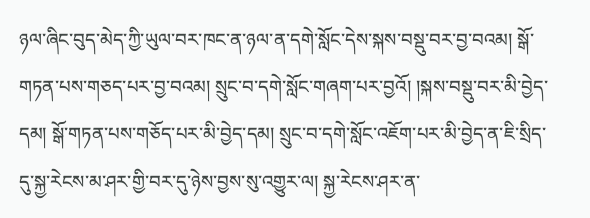ཉལ་ཞིང་བུད་མེད་ཀྱི་ཡུལ་བར་ཁང་ན་ཉལ་ན་དགེ་སློང་དེས་སྐས་བསྡུ་བར་བྱ་བའམ། སྒོ་གཏན་པས་གཅད་པར་བྱ་བའམ། སྲུང་བ་དགེ་སློང་གཞག་པར་བྱའོ། །སྐས་བསྡུ་བར་མི་བྱེད་དམ། སྒོ་གཏན་པས་གཅོད་པར་མི་བྱེད་དམ། སྲུང་བ་དགེ་སློང་འཇོག་པར་མི་བྱེད་ན་ཇི་སྲིད་དུ་སྐྱ་རེངས་མ་ཤར་གྱི་བར་དུ་ཉེས་བྱས་སུ་འགྱུར་ལ། སྐྱ་རེངས་ཤར་ན་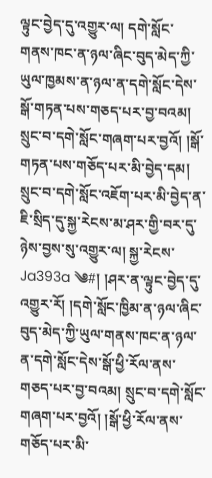ལྟུང་བྱེད་དུ་འགྱུར་ལ། དགེ་སློང་གནས་ཁང་ན་ཉལ་ཞིང་བུད་མེད་ཀྱི་ཡུལ་ཁྱམས་ན་ཉལ་ན་དགེ་སློང་དེས་སྒོ་གཏན་པས་གཅད་པར་བྱ་བའམ། སྲུང་བ་དགེ་སློང་གཞག་པར་བྱའོ། །སྒོ་གཏན་པས་གཅོད་པར་མི་བྱེད་དམ། སྲུང་བ་དགེ་སློང་འཇོག་པར་མི་བྱེད་ན་ཇི་སྲིད་དུ་སྐྱ་རེངས་མ་ཤར་གྱི་བར་དུ་ཉེས་བྱས་སུ་འགྱུར་ལ། སྐྱ་རེངས་ Ja393a ༄#། །ཤར་ན་ལྟུང་བྱེད་དུ་འགྱུར་རོ། །དགེ་སློང་ཁྱིམ་ན་ཉལ་ཞིང་བུད་མེད་ཀྱི་ཡུལ་གནས་ཁང་ན་ཉལ་ན་དགེ་སློང་དེས་སྒོ་ཕྱི་རོལ་ནས་གཅད་པར་བྱ་བའམ། སྲུང་བ་དགེ་སློང་གཞག་པར་བྱའོ། །སྒོ་ཕྱི་རོལ་ནས་གཅོད་པར་མི་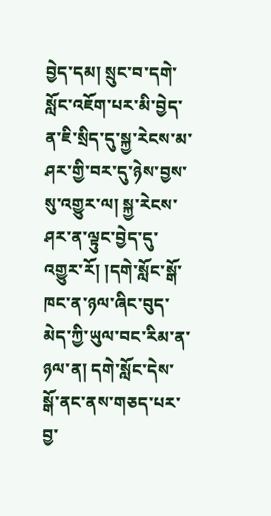བྱེད་དམ། སྲུང་བ་དགེ་སློང་འཇོག་པར་མི་བྱེད་ན་ཇི་སྲིད་དུ་སྐྱ་རེངས་མ་ཤར་གྱི་བར་དུ་ཉེས་བྱས་སུ་འགྱུར་ལ། སྐྱ་རེངས་ཤར་ན་ལྟུང་བྱེད་དུ་འགྱུར་རོ། །དགེ་སློང་སྒོ་ཁང་ན་ཉལ་ཞིང་བུད་མེད་ཀྱི་ཡུལ་བང་རིམ་ན་ཉལ་ན། དགེ་སློང་དེས་སྒོ་ནང་ནས་གཅད་པར་བྱ་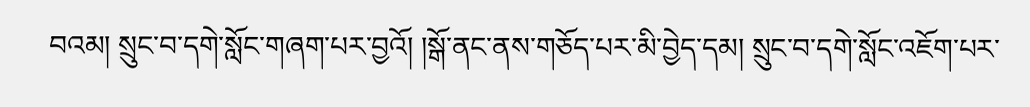བའམ། སྲུང་བ་དགེ་སློང་གཞག་པར་བྱའོ། །སྒོ་ནང་ནས་གཅོད་པར་མི་བྱེད་དམ། སྲུང་བ་དགེ་སློང་འཇོག་པར་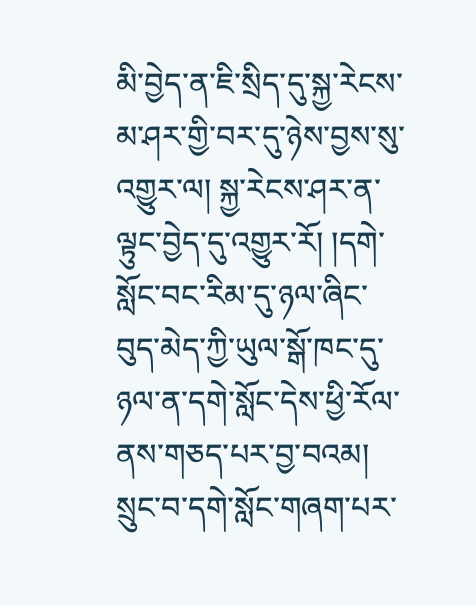མི་བྱེད་ན་ཇི་སྲིད་དུ་སྐྱ་རེངས་མ་ཤར་གྱི་བར་དུ་ཉེས་བྱས་སུ་འགྱུར་ལ། སྐྱ་རེངས་ཤར་ན་ལྟུང་བྱེད་དུ་འགྱུར་རོ། །དགེ་སློང་བང་རིམ་དུ་ཉལ་ཞིང་བུད་མེད་ཀྱི་ཡུལ་སྒོ་ཁང་དུ་ཉལ་ན་དགེ་སློང་དེས་ཕྱི་རོལ་ནས་གཅད་པར་བྱ་བའམ། སྲུང་བ་དགེ་སློང་གཞག་པར་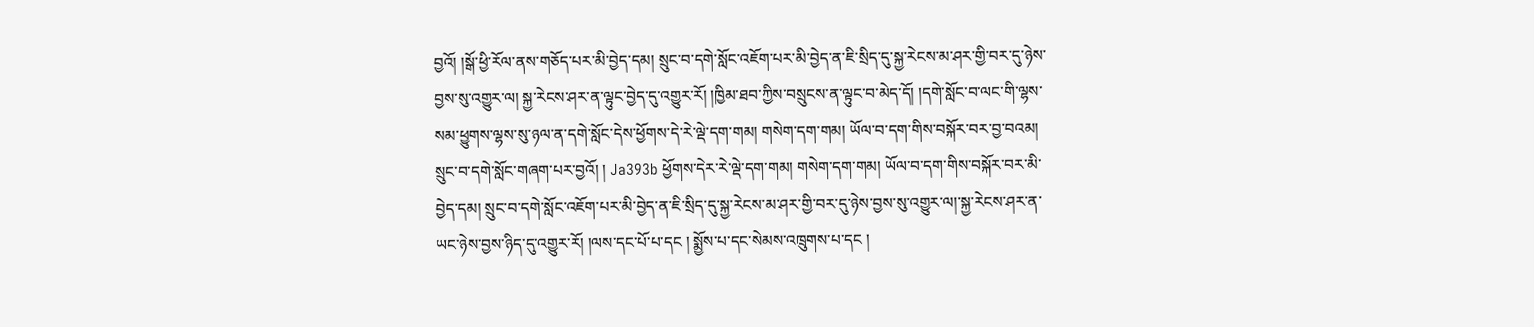བྱའོ། །སྒོ་ཕྱི་རོལ་ནས་གཅོད་པར་མི་བྱེད་དམ། སྲུང་བ་དགེ་སློང་འཇོག་པར་མི་བྱེད་ན་ཇི་སྲིད་དུ་སྐྱ་རེངས་མ་ཤར་གྱི་བར་དུ་ཉེས་བྱས་སུ་འགྱུར་ལ། སྐྱ་རེངས་ཤར་ན་ལྟུང་བྱེད་དུ་འགྱུར་རོ། །ཁྱིམ་ཐབ་ཀྱིས་བསྲུངས་ན་ལྟུང་བ་མེད་དོ། །དགེ་སློང་བ་ལང་གི་ལྷས་སམ་ཕྱུགས་ལྷས་སུ་ཉལ་ན་དགེ་སློང་དེས་ཕྱོགས་དེ་རེ་ལྡེ་དག་གམ། གསེག་དག་གམ། ཡོལ་བ་དག་གིས་བསྐོར་བར་བྱ་བའམ། སྲུང་བ་དགེ་སློང་གཞག་པར་བྱའོ། ། Ja393b ཕྱོགས་དེར་རེ་ལྡེ་དག་གམ། གསེག་དག་གམ། ཡོལ་བ་དག་གིས་བསྐོར་བར་མི་བྱེད་དམ། སྲུང་བ་དགེ་སློང་འཇོག་པར་མི་བྱེད་ན་ཇི་སྲིད་དུ་སྐྱ་རེངས་མ་ཤར་གྱི་བར་དུ་ཉེས་བྱས་སུ་འགྱུར་ལ།་སྐྱ་རེངས་ཤར་ན་ཡང་ཉེས་བྱས་ཉིད་དུ་འགྱུར་རོ། །ལས་དང་པོ་པ་དང ། སྨྱོས་པ་དང་སེམས་འཁྲུགས་པ་དང །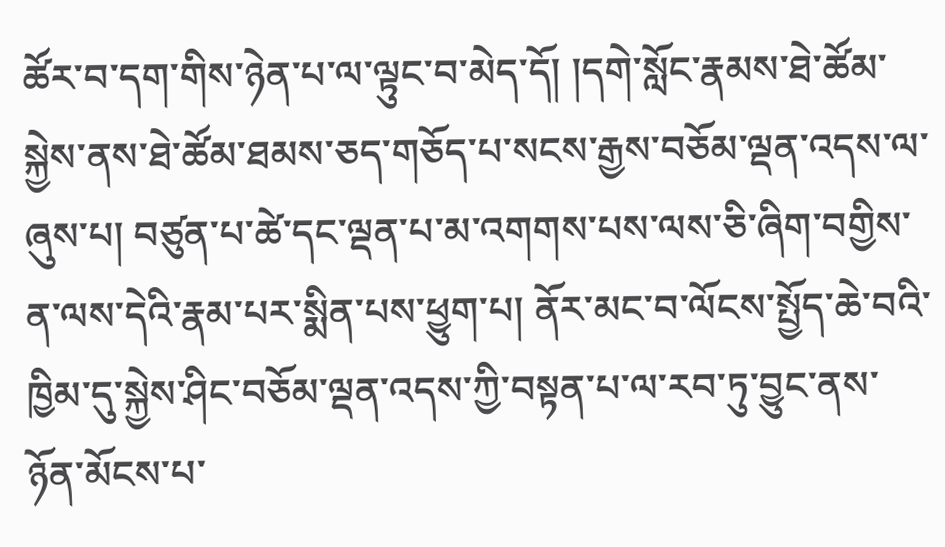ཚོར་བ་དག་གིས་ཉེན་པ་ལ་ལྟུང་བ་མེད་དོ། །དགེ་སློང་རྣམས་ཐེ་ཚོམ་སྐྱེས་ནས་ཐེ་ཚོམ་ཐམས་ཅད་གཅོད་པ་སངས་རྒྱས་བཅོམ་ལྡན་འདས་ལ་ཞུས་པ། བཙུན་པ་ཚེ་དང་ལྡན་པ་མ་འགགས་པས་ལས་ཅི་ཞིག་བགྱིས་ན་ལས་དེའི་རྣམ་པར་སྨིན་པས་ཕྱུག་པ། ནོར་མང་བ་ལོངས་སྤྱོད་ཆེ་བའི་ཁྱིམ་དུ་སྐྱེས་ཤིང་བཅོམ་ལྡན་འདས་ཀྱི་བསྟན་པ་ལ་རབ་ཏུ་བྱུང་ནས་ཉོན་མོངས་པ་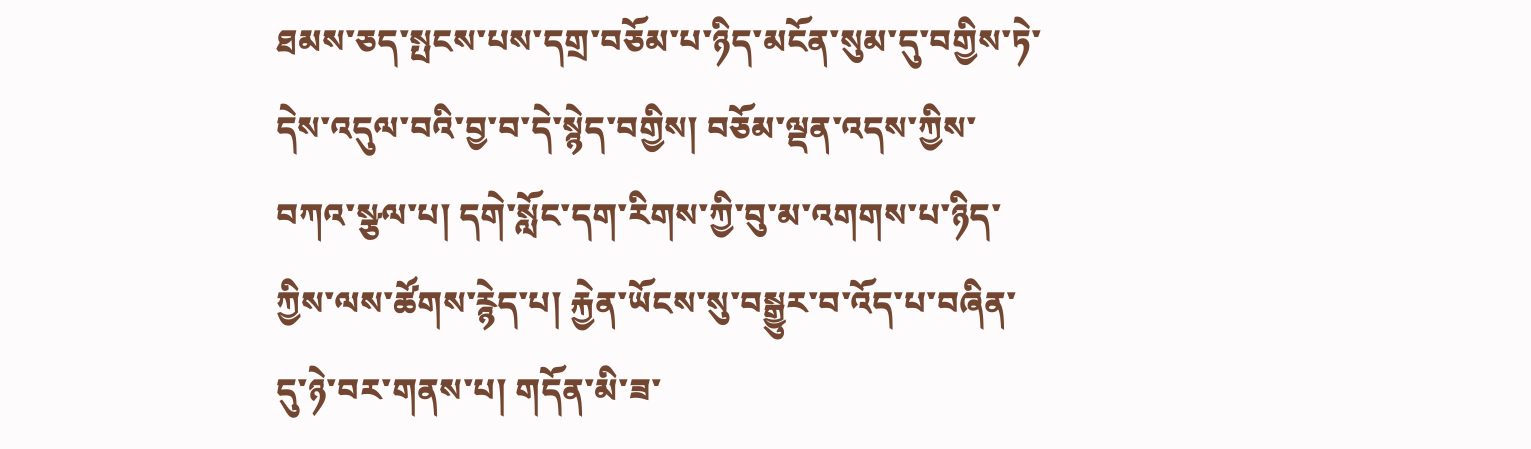ཐམས་ཅད་སྤངས་པས་དགྲ་བཅོམ་པ་ཉིད་མངོན་སུམ་དུ་བགྱིས་ཏེ་དེས་འདུལ་བའི་བྱ་བ་དེ་སྙེད་བགྱིས། བཅོམ་ལྡན་འདས་ཀྱིས་བཀའ་སྩལ་པ། དགེ་སློང་དག་རིགས་ཀྱི་བུ་མ་འགགས་པ་ཉིད་ཀྱིས་ལས་ཚོགས་རྙེད་པ། རྐྱེན་ཡོངས་སུ་བསྒྱུར་བ་འོད་པ་བཞིན་དུ་ཉེ་བར་གནས་པ། གདོན་མི་ཟ་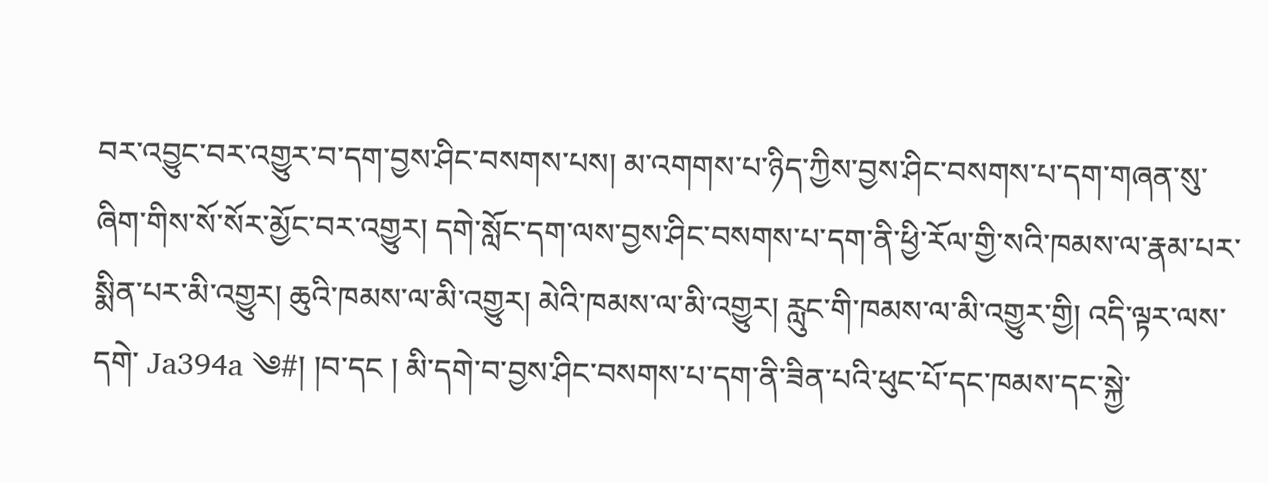བར་འབྱུང་བར་འགྱུར་བ་དག་བྱས་ཤིང་བསགས་པས། མ་འགགས་པ་ཉིད་ཀྱིས་བྱས་ཤིང་བསགས་པ་དག་གཞན་སུ་ཞིག་གིས་སོ་སོར་མྱོང་བར་འགྱུར། དགེ་སློང་དག་ལས་བྱས་ཤིང་བསགས་པ་དག་ནི་ཕྱི་རོལ་གྱི་སའི་ཁམས་ལ་རྣམ་པར་སྨིན་པར་མི་འགྱུར། ཆུའི་ཁམས་ལ་མི་འགྱུར། མེའི་ཁམས་ལ་མི་འགྱུར། རླུང་གི་ཁམས་ལ་མི་འགྱུར་གྱི། འདི་ལྟར་ལས་དགེ་ Ja394a ༄#། །བ་དང ། མི་དགེ་བ་བྱས་ཤིང་བསགས་པ་དག་ནི་ཟིན་པའི་ཕུང་པོ་དང་ཁམས་དང་སྐྱེ་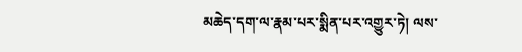མཆེད་དག་ལ་རྣམ་པར་སྨིན་པར་འགྱུར་ཏེ། ལས་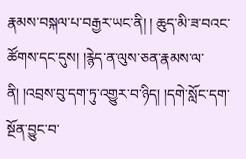རྣམས་བསྐལ་པ་བརྒྱར་ཡང་ནི། ། ཆུད་མི་ཟ་བའང་ཚོགས་དང་དུས། །རྙེད་ན་ལུས་ཅན་རྣམས་ལ་ནི། །འབྲས་བུ་དག་ཏུ་འགྱུར་བ་ཉིད། །དགེ་སློང་དག་སྔོན་བྱུང་བ་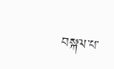བསྐལ་པ་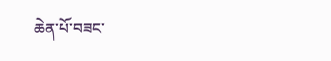ཆེན་པོ་བཟང་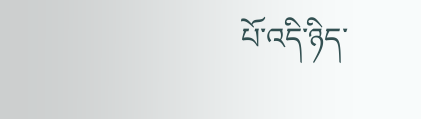པོ་འདི་ཉིད་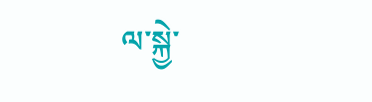ལ་སྐྱེ་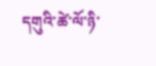དགུའི་ཚེ་ལོ་ཉི་